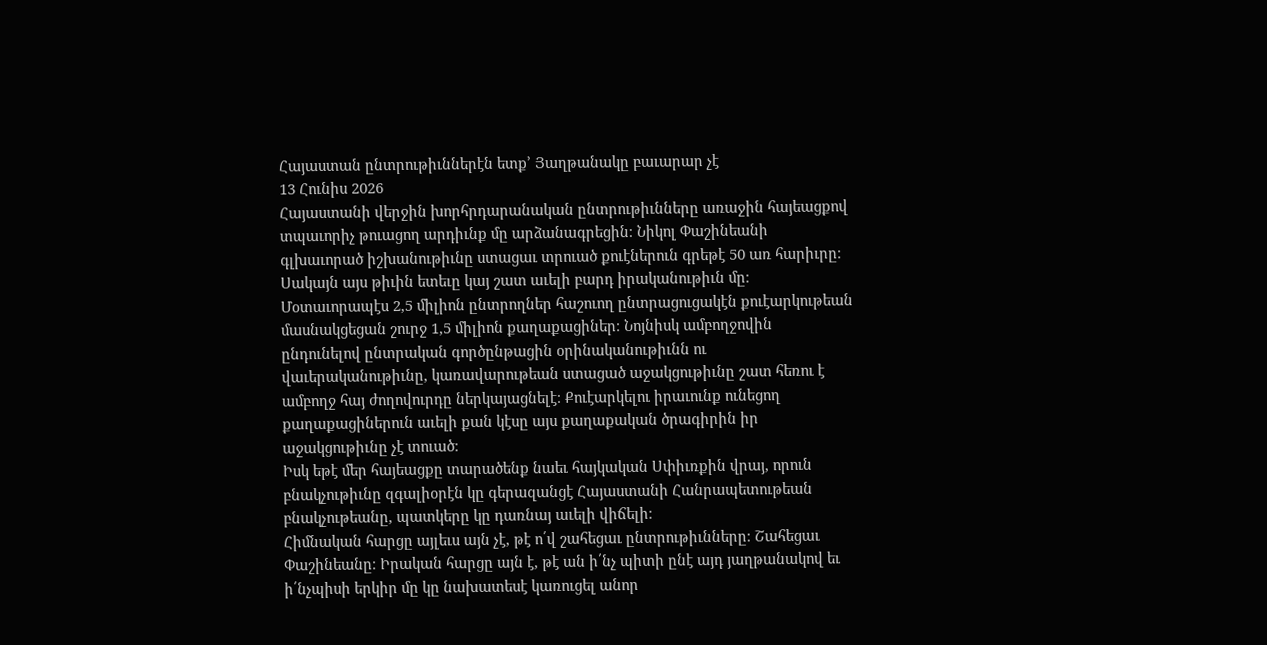Հայաստան ընտրութիւններէն ետք’ Յաղթանակը բաւարար չէ
13 Հունիս 2026
Հայաստանի վերջին խորհրդարանական ընտրութիւնները առաջին հայեացքով տպաւորիչ թուացող արդիւնք մը արձանագրեցին։ Նիկոլ Փաշինեանի գլխաւորած իշխանութիւնը ստացաւ տրուած քուէներուն գրեթէ 50 առ հարիւրը։
Սակայն այս թիւին ետեւը կայ շատ աւելի բարդ իրականութիւն մը։
Մօտաւորապէս 2,5 միլիոն ընտրողներ հաշուող ընտրացուցակէն քուէարկութեան մասնակցեցան շուրջ 1,5 միլիոն քաղաքացիներ։ Նոյնիսկ ամբողջովին ընդունելով ընտրական գործընթացին օրինականութիւնն ու վաւերականութիւնը, կառավարութեան ստացած աջակցութիւնը շատ հեռու է ամբողջ հայ ժողովուրդը ներկայացնելէ։ Քուէարկելու իրաւունք ունեցող քաղաքացիներուն աւելի քան կէսը այս քաղաքական ծրագիրին իր աջակցութիւնը չէ տուած։
Իսկ եթէ մեր հայեացքը տարածենք նաեւ հայկական Սփիւռքին վրայ, որուն բնակչութիւնը զգալիօրէն կը գերազանցէ Հայաստանի Հանրապետութեան բնակչութեանը, պատկերը կը դառնայ աւելի վիճելի։
Հիմնական հարցը այլեւս այն չէ, թէ ո՛վ շահեցաւ ընտրութիւնները։ Շահեցաւ Փաշինեանը։ Իրական հարցը այն է, թէ ան ի՛նչ պիտի ընէ այդ յաղթանակով եւ ի՛նչպիսի երկիր մը կը նախատեսէ կառուցել անոր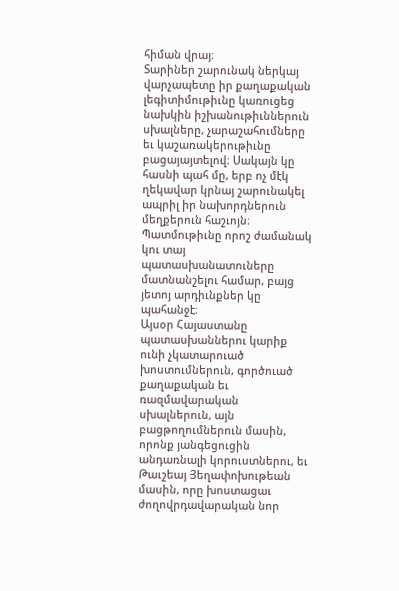հիման վրայ։
Տարիներ շարունակ ներկայ վարչապետը իր քաղաքական լեգիտիմութիւնը կառուցեց նախկին իշխանութիւններուն սխալները, չարաշահումները եւ կաշառակերութիւնը բացայայտելով։ Սակայն կը հասնի պահ մը, երբ ոչ մէկ ղեկավար կրնայ շարունակել ապրիլ իր նախորդներուն մեղքերուն հաշւոյն։ Պատմութիւնը որոշ ժամանակ կու տայ պատասխանատուները մատնանշելու համար, բայց յետոյ արդիւնքներ կը պահանջէ։
Այսօր Հայաստանը պատասխաններու կարիք ունի չկատարուած խոստումներուն, գործուած քաղաքական եւ ռազմավարական սխալներուն, այն բացթողումներուն մասին, որոնք յանգեցուցին անդառնալի կորուստներու, եւ Թաւշեայ Յեղափոխութեան մասին, որը խոստացաւ ժողովրդավարական նոր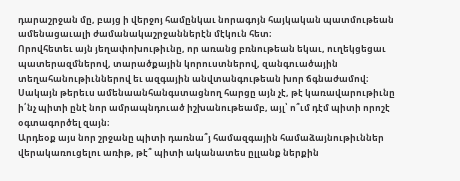դարաշրջան մը, բայց ի վերջոյ համընկաւ նորագոյն հայկական պատմութեան ամենացաւալի ժամանակաշրջաններէն մէկուն հետ։
Որովհետեւ այն յեղափոխութիւնը, որ առանց բռնութեան եկաւ, ուղեկցեցաւ պատերազմներով, տարածքային կորուստներով, զանգուածային տեղահանութիւններով եւ ազգային անվտանգութեան խոր ճգնաժամով։
Սակայն թերեւս ամենաանհանգստացնող հարցը այն չէ, թէ կառավարութիւնը ի՛նչ պիտի ընէ նոր ամրապնդուած իշխանութեամբ, այլ՝ ո՞ւմ դէմ պիտի որոշէ օգտագործել զայն։
Արդեօք այս նոր շրջանը պիտի դառնա՞յ համազգային համաձայնութիւններ վերակառուցելու առիթ, թէ՞ պիտի ականատես ըլլանք ներքին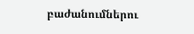բաժանումներու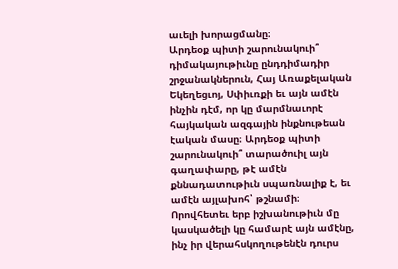աւելի խորացմանը։
Արդեօք պիտի շարունակուի՞ դիմակայութիւնը ընդդիմադիր շրջանակներուն, Հայ Առաքելական Եկեղեցւոյ, Սփիւռքի եւ այն ամէն ինչին դէմ, որ կը մարմնաւորէ հայկական ազգային ինքնութեան էական մասը։ Արդեօք պիտի շարունակուի՞ տարածուիլ այն գաղափարը, թէ ամէն քննադատութիւն սպառնալիք է, եւ ամէն այլախոհ՝ թշնամի։
Որովհետեւ երբ իշխանութիւն մը կասկածելի կը համարէ այն ամէնը, ինչ իր վերահսկողութենէն դուրս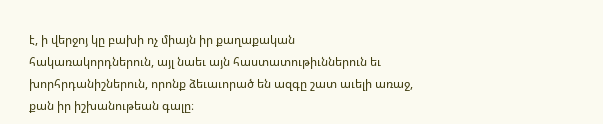է, ի վերջոյ կը բախի ոչ միայն իր քաղաքական հակառակորդներուն, այլ նաեւ այն հաստատութիւններուն եւ խորհրդանիշներուն, որոնք ձեւաւորած են ազգը շատ աւելի առաջ, քան իր իշխանութեան գալը։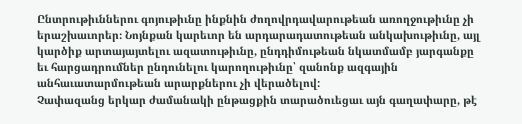Ընտրութիւններու գոյութիւնը ինքնին ժողովրդավարութեան առողջութիւնը չի երաշխաւորեր։ Նոյնքան կարեւոր են արդարադատութեան անկախութիւնը, այլ կարծիք արտայայտելու ազատութիւնը, ընդդիմութեան նկատմամբ յարգանքը եւ հարցադրումներ ընդունելու կարողութիւնը՝ զանոնք ազգային անհաւատարմութեան արարքներու չի վերածելով:
Չափազանց երկար ժամանակի ընթացքին տարածուեցաւ այն գաղափարը, թէ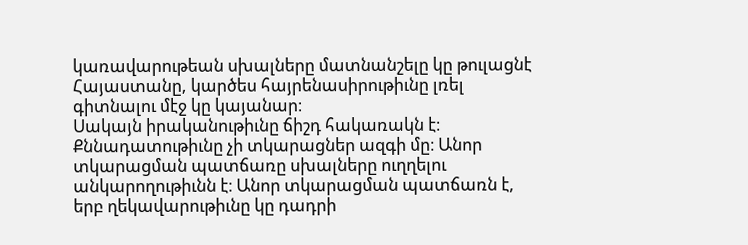կառավարութեան սխալները մատնանշելը կը թուլացնէ Հայաստանը, կարծես հայրենասիրութիւնը լռել գիտնալու մէջ կը կայանար։
Սակայն իրականութիւնը ճիշդ հակառակն է։
Քննադատութիւնը չի տկարացներ ազգի մը։ Անոր տկարացման պատճառը սխալները ուղղելու անկարողութիւնն է։ Անոր տկարացման պատճառն է, երբ ղեկավարութիւնը կը դադրի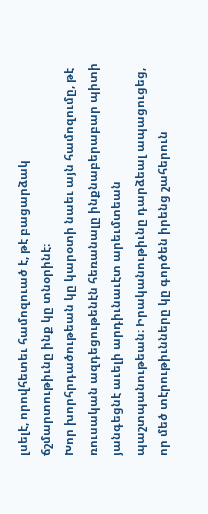լսելէ, որովհետեւ համոզուած է, թէ բացարձակ ճշմարտութիւնը ինք կը տնօրինէ։
Խոր խորհրդածութեան կը կարօտի նաեւ այն համոզումը, թէ ռուսական ազդեցութենէն հեռանալը ինքնաբերաբար պիտի յանգեցնէ աւելի արդիւնաւէտ արեւմտեան պաշտպանութեան։ Իրականութիւնը դարձեալ ապացուցեց, որ մեծ տէրութիւնները կը գործեն իրենց շահերուն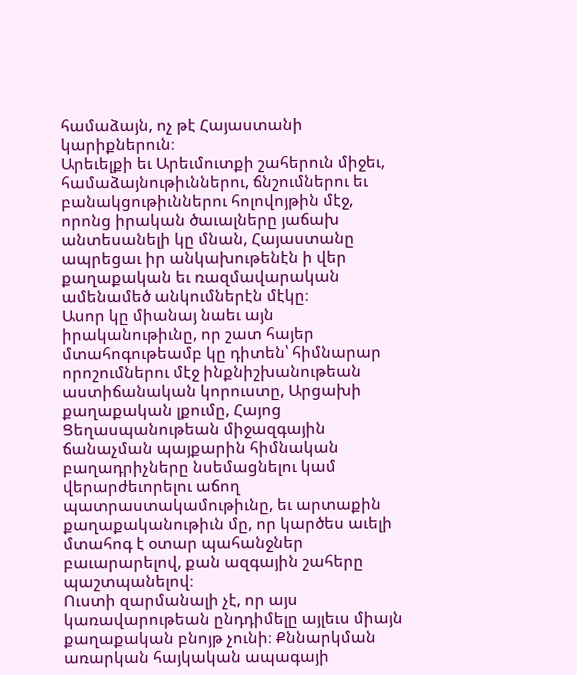համաձայն, ոչ թէ Հայաստանի կարիքներուն։
Արեւելքի եւ Արեւմուտքի շահերուն միջեւ, համաձայնութիւններու, ճնշումներու եւ բանակցութիւններու հոլովոյթին մէջ, որոնց իրական ծաւալները յաճախ անտեսանելի կը մնան, Հայաստանը ապրեցաւ իր անկախութենէն ի վեր քաղաքական եւ ռազմավարական ամենամեծ անկումներէն մէկը։
Ասոր կը միանայ նաեւ այն իրականութիւնը, որ շատ հայեր մտահոգութեամբ կը դիտեն՝ հիմնարար որոշումներու մէջ ինքնիշխանութեան աստիճանական կորուստը, Արցախի քաղաքական լքումը, Հայոց Ցեղասպանութեան միջազգային ճանաչման պայքարին հիմնական բաղադրիչները նսեմացնելու կամ վերարժեւորելու աճող պատրաստակամութիւնը, եւ արտաքին քաղաքականութիւն մը, որ կարծես աւելի մտահոգ է օտար պահանջներ բաւարարելով, քան ազգային շահերը պաշտպանելով։
Ուստի զարմանալի չէ, որ այս կառավարութեան ընդդիմելը այլեւս միայն քաղաքական բնոյթ չունի։ Քննարկման առարկան հայկական ապագայի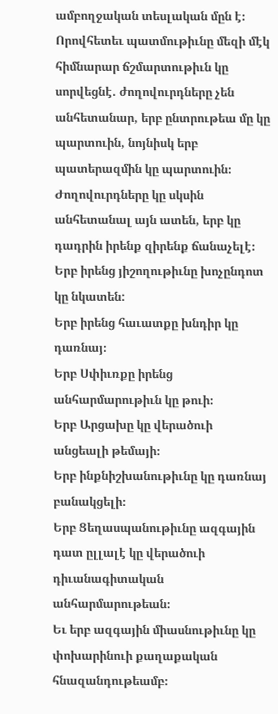ամբողջական տեսլական մըն է։
Որովհետեւ պատմութիւնը մեզի մէկ հիմնարար ճշմարտութիւն կը սորվեցնէ. ժողովուրդները չեն անհետանար, երբ ընտրութեա մը կը պարտուին, նոյնիսկ երբ պատերազմին կը պարտուին։
Ժողովուրդները կը սկսին անհետանալ այն ատեն, երբ կը դադրին իրենք զիրենք ճանաչելէ։
Երբ իրենց յիշողութիւնը խոչընդոտ կը նկատեն:
Երբ իրենց հաւատքը խնդիր կը դառնայ։
Երբ Սփիւռքը իրենց անհարմարութիւն կը թուի։
Երբ Արցախը կը վերածուի անցեալի թեմայի։
Երբ ինքնիշխանութիւնը կը դառնայ բանակցելի։
Երբ Ցեղասպանութիւնը ազգային դատ ըլլալէ կը վերածուի դիւանագիտական անհարմարութեան։
Եւ երբ ազգային միասնութիւնը կը փոխարինուի քաղաքական հնազանդութեամբ։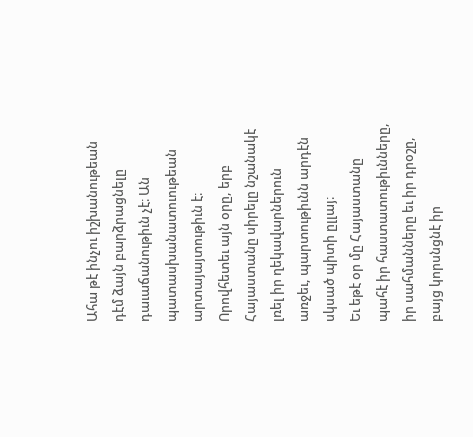Ահա թէ ինչու իշխանութեան դէմ ձայն բարձրացնելը դաւաճանութիւն չէ։ Ան պատասխանատուութեան արտայայտութիւն է։
Որովհետեւ այն օրը, երբ Հայաստանը սիրելը նշանակէ լռել իր ղեկավարներուն առջեւ, պարտութիւնն արդէն սկսած պիտի ըլլայ։
Եւ եթէ օր մը Հայաստանը պահէ իր հաստատութիւնները, իր սահմանները եւ իր դրօշը, բայց կորսնցնէ իր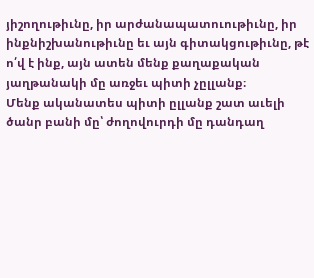յիշողութիւնը, իր արժանապատուութիւնը, իր ինքնիշխանութիւնը եւ այն գիտակցութիւնը, թէ ո՛վ է ինք, այն ատեն մենք քաղաքական յաղթանակի մը առջեւ պիտի չըլլանք։
Մենք ականատես պիտի ըլլանք շատ աւելի ծանր բանի մը՝ ժողովուրդի մը դանդաղ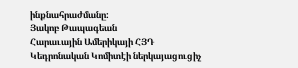ինքնահրաժմանը:
Յակոբ Թապագեան
Հարաւային Ամերիկայի ՀՅԴ Կեդրոնական Կոմիտէի ներկայացուցիչ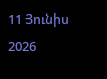11 Յունիս 2026